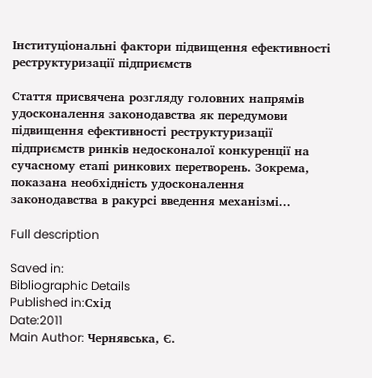Інституціональні фактори підвищення ефективності реструктуризації підприємств

Стаття присвячена розгляду головних напрямів удосконалення законодавства як передумови підвищення ефективності реструктуризації підприємств ринків недосконалої конкуренції на сучасному етапі ринкових перетворень. Зокрема, показана необхідність удосконалення законодавства в ракурсі введення механізмі...

Full description

Saved in:
Bibliographic Details
Published in:Схід
Date:2011
Main Author: Чернявська, Є.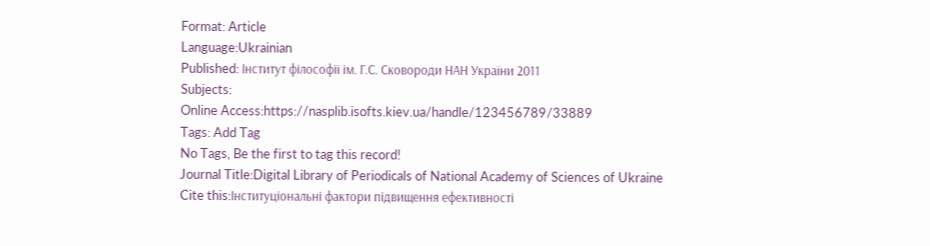Format: Article
Language:Ukrainian
Published: Інститут філософії ім. Г.С. Сковороди НАН України 2011
Subjects:
Online Access:https://nasplib.isofts.kiev.ua/handle/123456789/33889
Tags: Add Tag
No Tags, Be the first to tag this record!
Journal Title:Digital Library of Periodicals of National Academy of Sciences of Ukraine
Cite this:Інституціональні фактори підвищення ефективності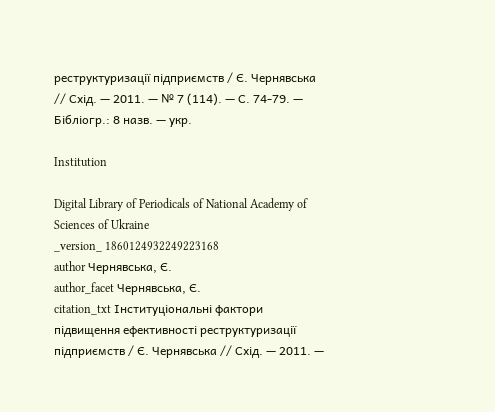реструктуризації підприємств / Є. Чернявська // Схід. — 2011. — № 7 (114). — С. 74-79. — Бібліогр.: 8 назв. — укр.

Institution

Digital Library of Periodicals of National Academy of Sciences of Ukraine
_version_ 1860124932249223168
author Чернявська, Є.
author_facet Чернявська, Є.
citation_txt Інституціональні фактори підвищення ефективності реструктуризації підприємств / Є. Чернявська // Схід. — 2011. —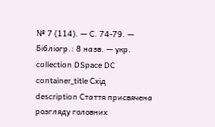№ 7 (114). — С. 74-79. — Бібліогр.: 8 назв. — укр.
collection DSpace DC
container_title Схід
description Стаття присвячена розгляду головних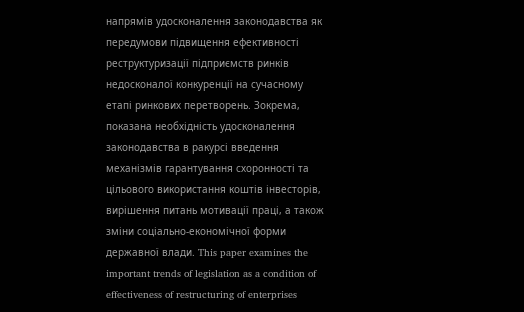напрямів удосконалення законодавства як передумови підвищення ефективності реструктуризації підприємств ринків недосконалої конкуренції на сучасному етапі ринкових перетворень. Зокрема, показана необхідність удосконалення законодавства в ракурсі введення механізмів гарантування схоронності та цільового використання коштів інвесторів, вирішення питань мотивації праці, а також зміни соціально-економічної форми державної влади. This paper examines the important trends of legislation as a condition of effectiveness of restructuring of enterprises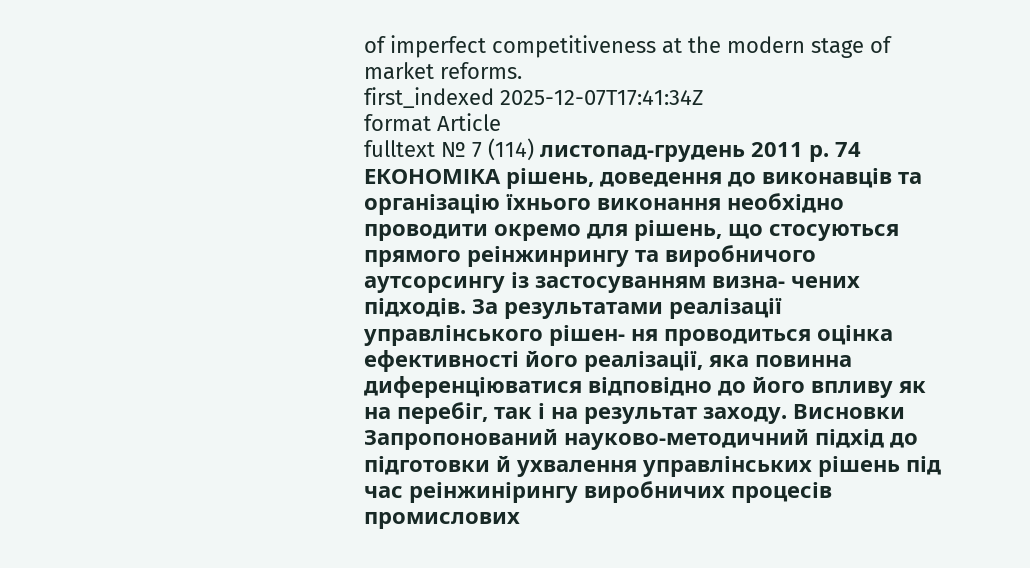of imperfect competitiveness at the modern stage of market reforms.
first_indexed 2025-12-07T17:41:34Z
format Article
fulltext № 7 (114) листопад-грудень 2011 р. 74 ЕКОНОМІКА рішень, доведення до виконавців та організацію їхнього виконання необхідно проводити окремо для рішень, що стосуються прямого реінжинрингу та виробничого аутсорсингу із застосуванням визна- чених підходів. За результатами реалізації управлінського рішен- ня проводиться оцінка ефективності його реалізації, яка повинна диференціюватися відповідно до його впливу як на перебіг, так і на результат заходу. Висновки Запропонований науково-методичний підхід до підготовки й ухвалення управлінських рішень під час реінжинірингу виробничих процесів промислових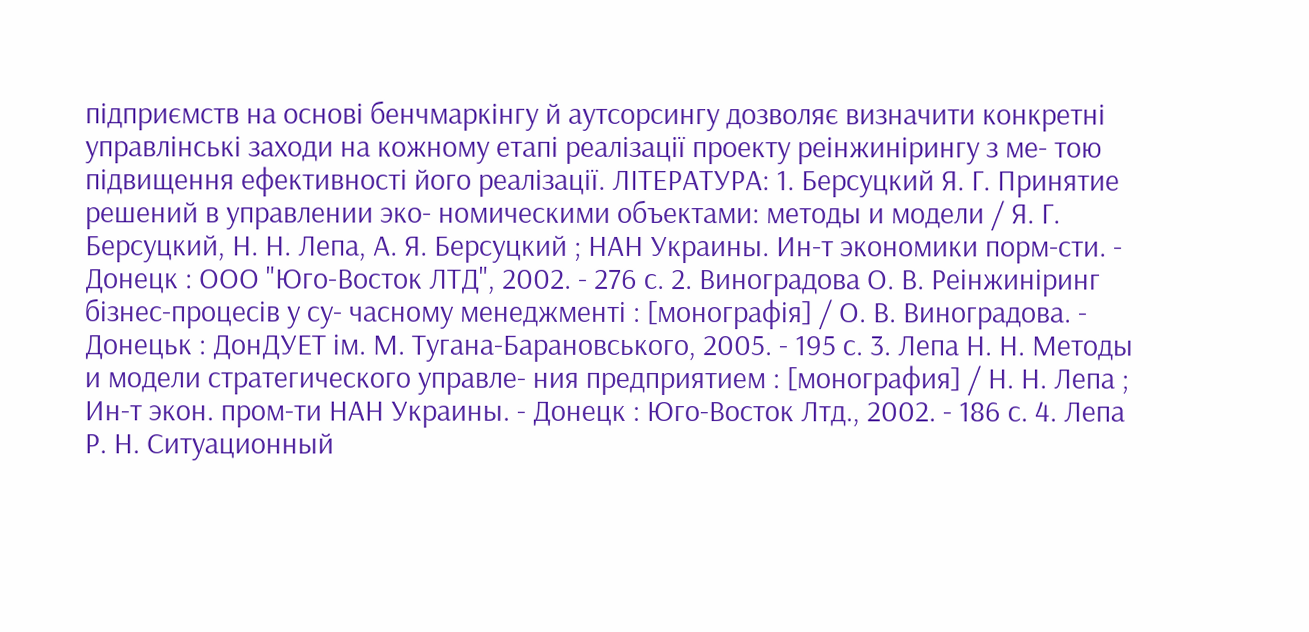підприємств на основі бенчмаркінгу й аутсорсингу дозволяє визначити конкретні управлінські заходи на кожному етапі реалізації проекту реінжинірингу з ме- тою підвищення ефективності його реалізації. ЛІТЕРАТУРА: 1. Берсуцкий Я. Г. Принятие решений в управлении эко- номическими объектами: методы и модели / Я. Г. Берсуцкий, Н. Н. Лепа, А. Я. Берсуцкий ; НАН Украины. Ин-т экономики порм-сти. - Донецк : ООО "Юго-Восток ЛТД", 2002. - 276 с. 2. Виноградова О. В. Реінжиніринг бізнес-процесів у су- часному менеджменті : [монографія] / О. В. Виноградова. - Донецьк : ДонДУЕТ ім. М. Тугана-Барановського, 2005. - 195 с. 3. Лепа Н. Н. Методы и модели стратегического управле- ния предприятием : [монография] / Н. Н. Лепа ; Ин-т экон. пром-ти НАН Украины. - Донецк : Юго-Восток Лтд., 2002. - 186 с. 4. Лепа Р. Н. Ситуационный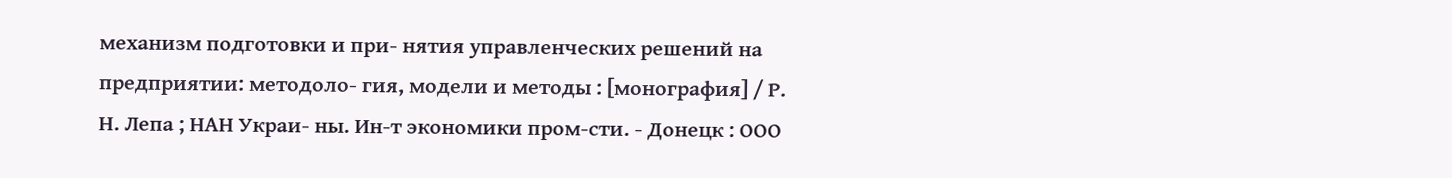механизм подготовки и при- нятия управленческих решений на предприятии: методоло- гия, модели и методы : [монография] / Р. Н. Лепа ; НАН Украи- ны. Ин-т экономики пром-сти. - Донецк : ООО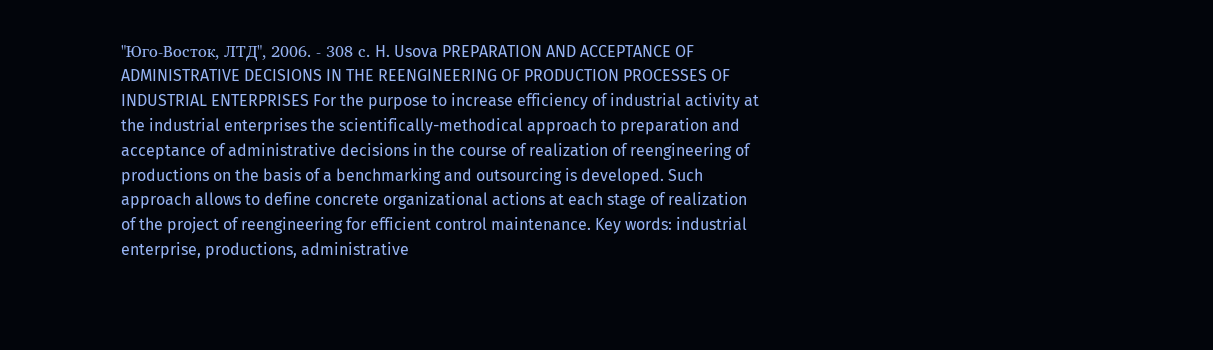"Юго-Восток, ЛТД", 2006. - 308 с. H. Usova PREPARATION AND ACCEPTANCE OF ADMINISTRATIVE DECISIONS IN THE REENGINEERING OF PRODUCTION PROCESSES OF INDUSTRIAL ENTERPRISES For the purpose to increase efficiency of industrial activity at the industrial enterprises the scientifically-methodical approach to preparation and acceptance of administrative decisions in the course of realization of reengineering of productions on the basis of a benchmarking and outsourcing is developed. Such approach allows to define concrete organizational actions at each stage of realization of the project of reengineering for efficient control maintenance. Key words: industrial enterprise, productions, administrative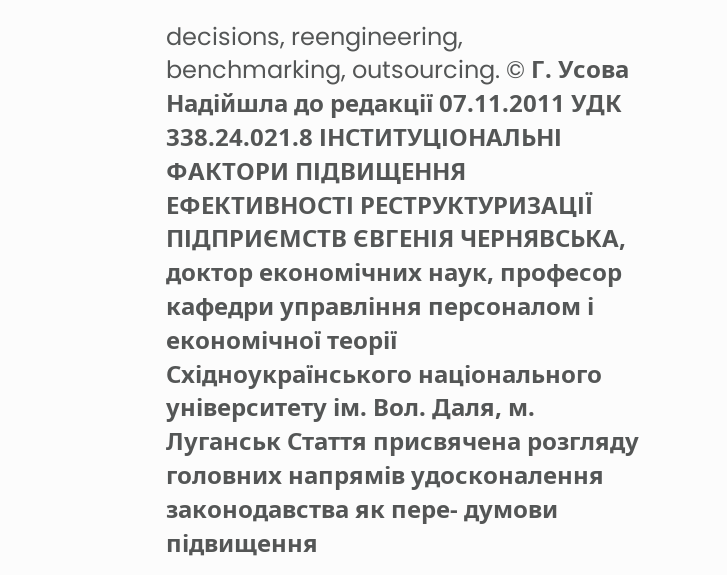decisions, reengineering, benchmarking, outsourcing. © Г. Усова Надійшла до редакції 07.11.2011 УДК 338.24.021.8 ІНСТИТУЦІОНАЛЬНІ ФАКТОРИ ПІДВИЩЕННЯ ЕФЕКТИВНОСТІ РЕСТРУКТУРИЗАЦІЇ ПІДПРИЄМСТВ ЄВГЕНІЯ ЧЕРНЯВСЬКА, доктор економічних наук, професор кафедри управління персоналом і економічної теорії Східноукраїнського національного університету ім. Вол. Даля, м. Луганськ Стаття присвячена розгляду головних напрямів удосконалення законодавства як пере- думови підвищення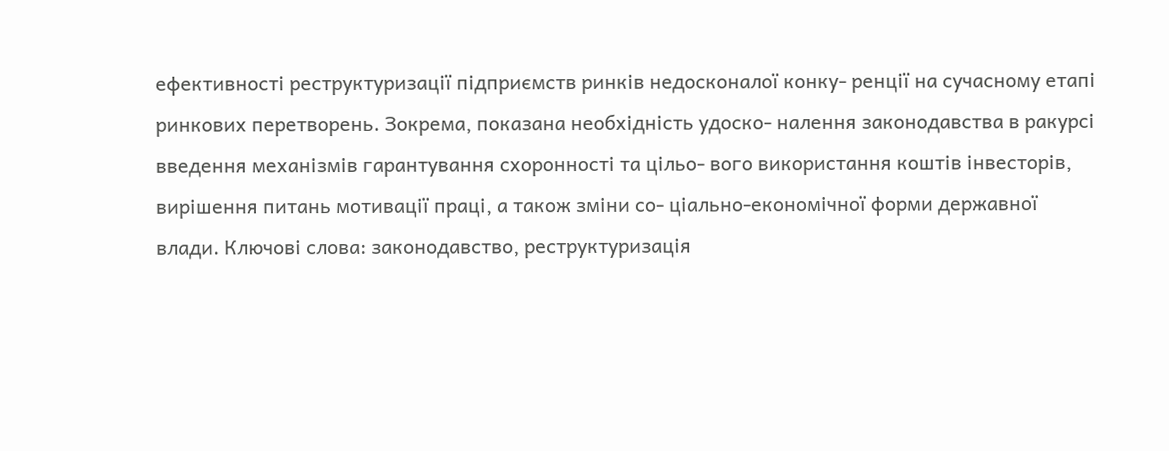ефективності реструктуризації підприємств ринків недосконалої конку- ренції на сучасному етапі ринкових перетворень. Зокрема, показана необхідність удоско- налення законодавства в ракурсі введення механізмів гарантування схоронності та цільо- вого використання коштів інвесторів, вирішення питань мотивації праці, а також зміни со- ціально-економічної форми державної влади. Ключові слова: законодавство, реструктуризація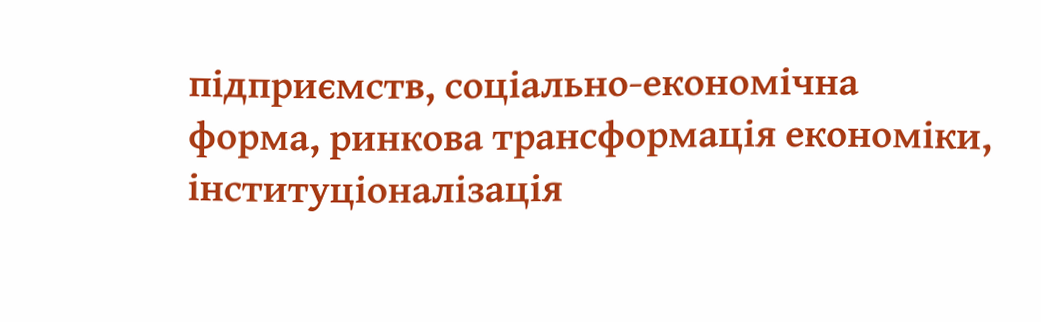підприємств, соціально-економічна форма, ринкова трансформація економіки, інституціоналізація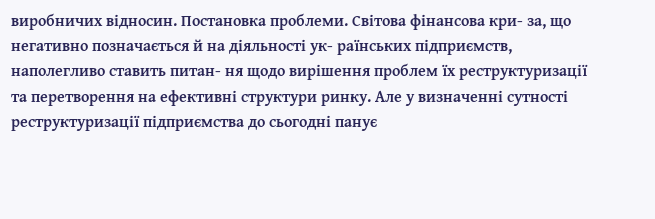виробничих відносин. Постановка проблеми. Світова фінансова кри- за, що негативно позначається й на діяльності ук- раїнських підприємств, наполегливо ставить питан- ня щодо вирішення проблем їх реструктуризації та перетворення на ефективні структури ринку. Але у визначенні сутності реструктуризації підприємства до сьогодні панує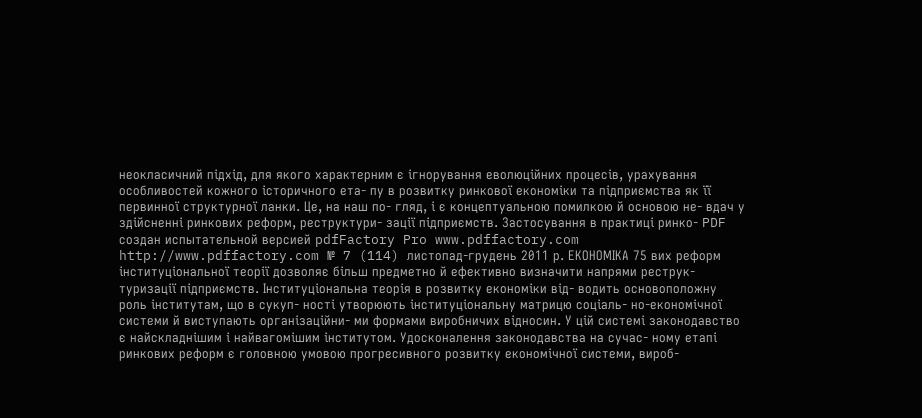неокласичний підхід, для якого характерним є ігнорування еволюційних процесів, урахування особливостей кожного історичного ета- пу в розвитку ринкової економіки та підприємства як її первинної структурної ланки. Це, на наш по- гляд, і є концептуальною помилкою й основою не- вдач у здійсненні ринкових реформ, реструктури- зації підприємств. Застосування в практиці ринко- PDF создан испытательной версией pdfFactory Pro www.pdffactory.com http://www.pdffactory.com № 7 (114) листопад-грудень 2011 р. ЕКОНОМІКА 75 вих реформ інституціональної теорії дозволяє більш предметно й ефективно визначити напрями реструк- туризації підприємств. Інституціональна теорія в розвитку економіки від- водить основоположну роль інститутам, що в сукуп- ності утворюють інституціональну матрицю соціаль- но-економічної системи й виступають організаційни- ми формами виробничих відносин. У цій системі законодавство є найскладнішим і найвагомішим інститутом. Удосконалення законодавства на сучас- ному етапі ринкових реформ є головною умовою прогресивного розвитку економічної системи, вироб-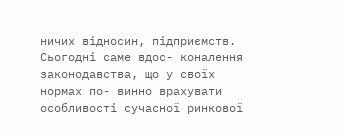ничих відносин, підприємств. Сьогодні саме вдос- коналення законодавства, що у своїх нормах по- винно врахувати особливості сучасної ринкової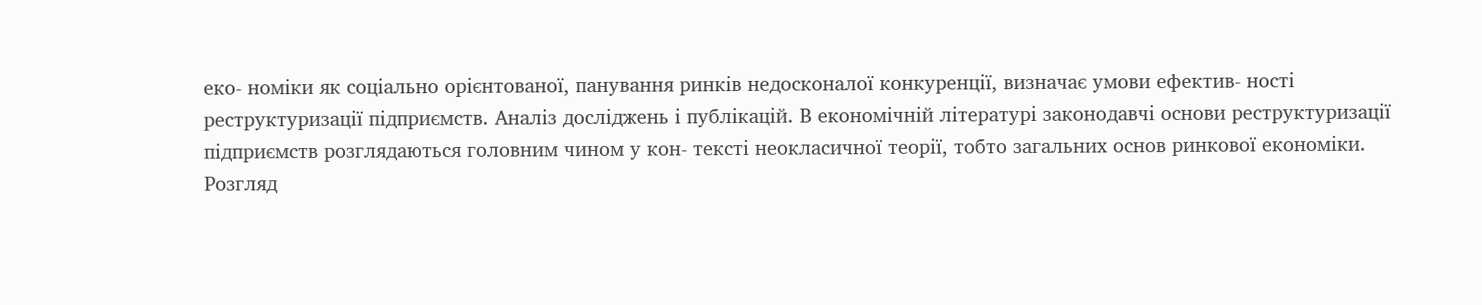еко- номіки як соціально орієнтованої, панування ринків недосконалої конкуренції, визначає умови ефектив- ності реструктуризації підприємств. Аналіз досліджень і публікацій. В економічній літературі законодавчі основи реструктуризації підприємств розглядаються головним чином у кон- тексті неокласичної теорії, тобто загальних основ ринкової економіки. Розгляд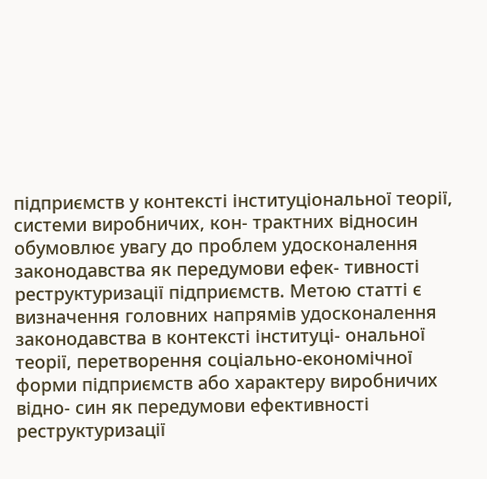підприємств у контексті інституціональної теорії, системи виробничих, кон- трактних відносин обумовлює увагу до проблем удосконалення законодавства як передумови ефек- тивності реструктуризації підприємств. Метою статті є визначення головних напрямів удосконалення законодавства в контексті інституці- ональної теорії, перетворення соціально-економічної форми підприємств або характеру виробничих відно- син як передумови ефективності реструктуризації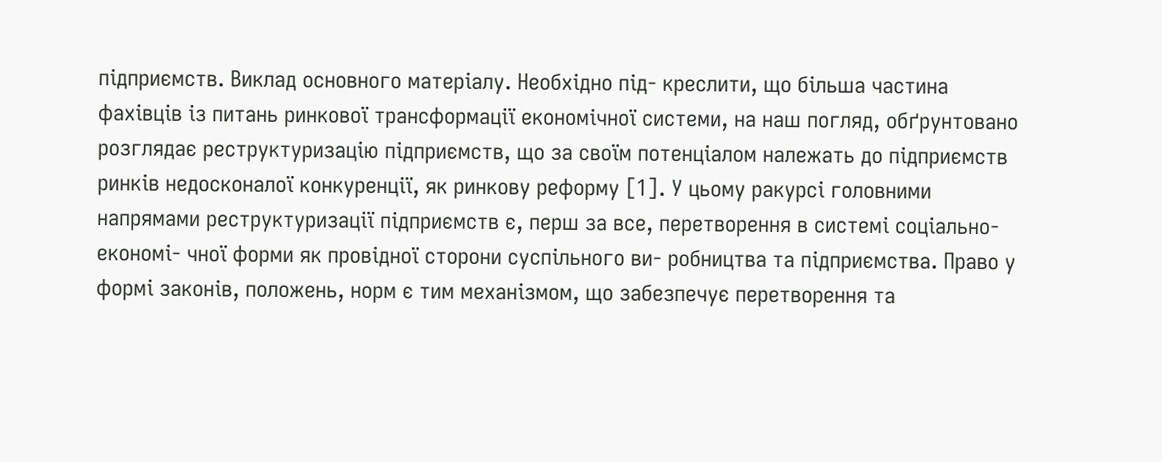підприємств. Виклад основного матеріалу. Необхідно під- креслити, що більша частина фахівців із питань ринкової трансформації економічної системи, на наш погляд, обґрунтовано розглядає реструктуризацію підприємств, що за своїм потенціалом належать до підприємств ринків недосконалої конкуренції, як ринкову реформу [1]. У цьому ракурсі головними напрямами реструктуризації підприємств є, перш за все, перетворення в системі соціально-економі- чної форми як провідної сторони суспільного ви- робництва та підприємства. Право у формі законів, положень, норм є тим механізмом, що забезпечує перетворення та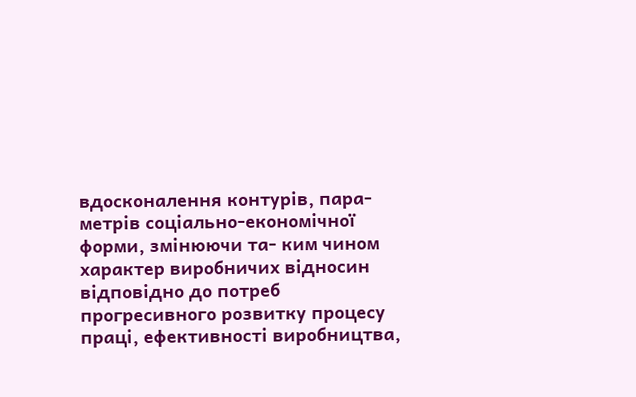вдосконалення контурів, пара- метрів соціально-економічної форми, змінюючи та- ким чином характер виробничих відносин відповідно до потреб прогресивного розвитку процесу праці, ефективності виробництва,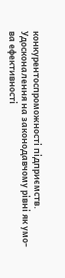конкурентоспроможності підприємств. Удосконалення на законодавчому рівні як умо- ва ефективності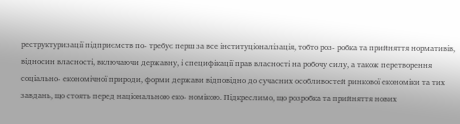реструктуризації підприємств по- требує перш за все інституціоналізація, тобто роз- робка та прийняття нормативів, відносин власності, включаючи державну, і специфікації прав власності на робочу силу, а також перетворення соціально- економічної природи, форми держави відповідно до сучасних особливостей ринкової економіки та тих завдань, що стоять перед національною еко- номікою. Підкреслимо, що розробка та прийняття нових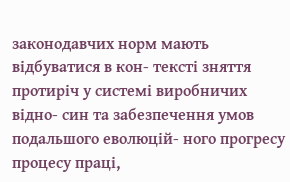законодавчих норм мають відбуватися в кон- тексті зняття протиріч у системі виробничих відно- син та забезпечення умов подальшого еволюцій- ного прогресу процесу праці,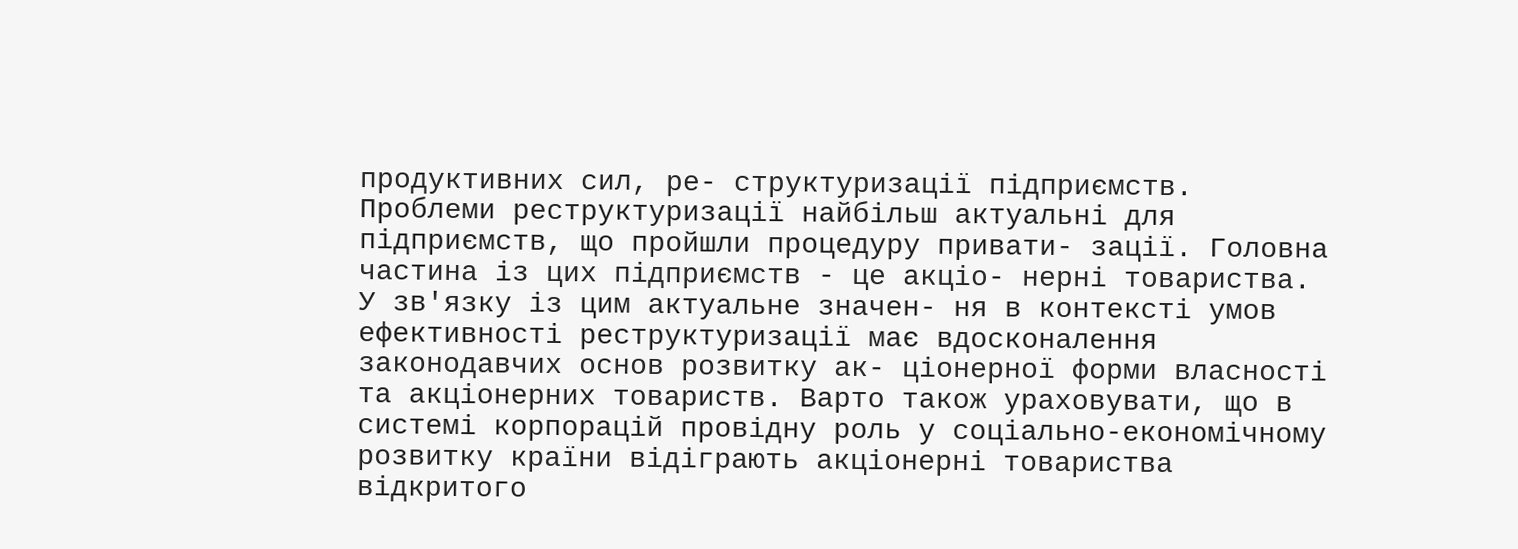продуктивних сил, ре- структуризації підприємств. Проблеми реструктуризації найбільш актуальні для підприємств, що пройшли процедуру привати- зації. Головна частина із цих підприємств - це акціо- нерні товариства. У зв'язку із цим актуальне значен- ня в контексті умов ефективності реструктуризації має вдосконалення законодавчих основ розвитку ак- ціонерної форми власності та акціонерних товариств. Варто також ураховувати, що в системі корпорацій провідну роль у соціально-економічному розвитку країни відіграють акціонерні товариства відкритого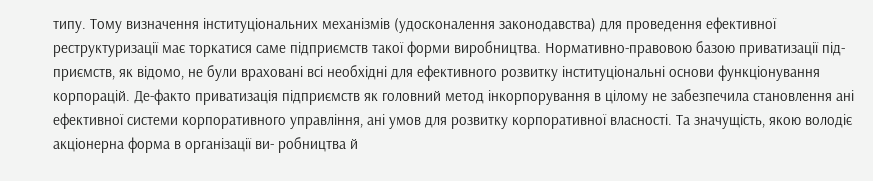типу. Тому визначення інституціональних механізмів (удосконалення законодавства) для проведення ефективної реструктуризації має торкатися саме підприємств такої форми виробництва. Нормативно-правовою базою приватизації під- приємств, як відомо, не були враховані всі необхідні для ефективного розвитку інституціональні основи функціонування корпорацій. Де-факто приватизація підприємств як головний метод інкорпорування в цілому не забезпечила становлення ані ефективної системи корпоративного управління, ані умов для розвитку корпоративної власності. Та значущість, якою володіє акціонерна форма в організації ви- робництва й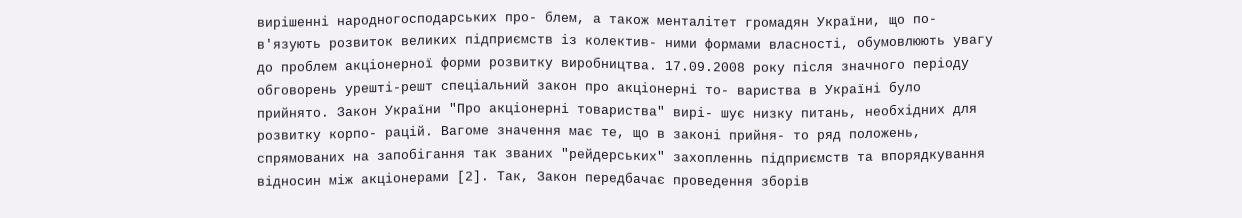вирішенні народногосподарських про- блем, а також менталітет громадян України, що по- в'язують розвиток великих підприємств із колектив- ними формами власності, обумовлюють увагу до проблем акціонерної форми розвитку виробництва. 17.09.2008 року після значного періоду обговорень урешті-решт спеціальний закон про акціонерні то- вариства в Україні було прийнято. Закон України "Про акціонерні товариства" вирі- шує низку питань, необхідних для розвитку корпо- рацій. Вагоме значення має те, що в законі прийня- то ряд положень, спрямованих на запобігання так званих "рейдерських" захопленнь підприємств та впорядкування відносин між акціонерами [2]. Так, Закон передбачає проведення зборів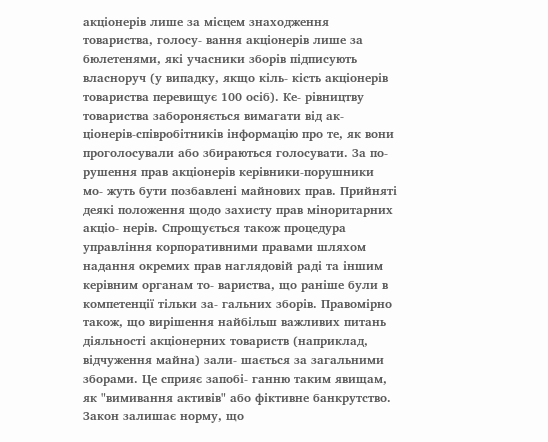акціонерів лише за місцем знаходження товариства, голосу- вання акціонерів лише за бюлетенями, які учасники зборів підписують власноруч (у випадку, якщо кіль- кість акціонерів товариства перевищує 100 осіб). Ке- рівництву товариства забороняється вимагати від ак- ціонерів-співробітників інформацію про те, як вони проголосували або збираються голосувати. За по- рушення прав акціонерів керівники-порушники мо- жуть бути позбавлені майнових прав. Прийняті деякі положення щодо захисту прав міноритарних акціо- нерів. Спрощується також процедура управління корпоративними правами шляхом надання окремих прав наглядовій раді та іншим керівним органам то- вариства, що раніше були в компетенції тільки за- гальних зборів. Правомірно також, що вирішення найбільш важливих питань діяльності акціонерних товариств (наприклад, відчуження майна) зали- шається за загальними зборами. Це сприяє запобі- ганню таким явищам, як "вимивання активів" або фіктивне банкрутство. Закон залишає норму, що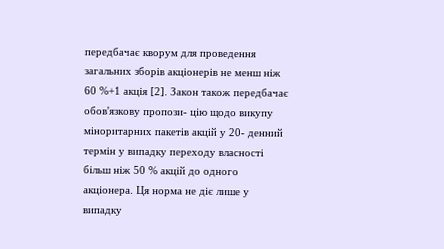передбачає кворум для проведення загальних зборів акціонерів не менш ніж 60 %+1 акція [2]. Закон також передбачає обов'язкову пропози- цію щодо викупу міноритарних пакетів акцій у 20- денний термін у випадку переходу власності більш ніж 50 % акцій до одного акціонера. Ця норма не діє лише у випадку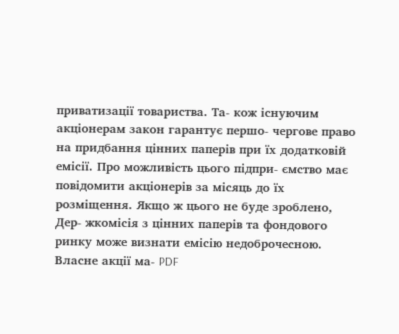приватизації товариства. Та- кож існуючим акціонерам закон гарантує першо- чергове право на придбання цінних паперів при їх додатковій емісії. Про можливість цього підпри- ємство має повідомити акціонерів за місяць до їх розміщення. Якщо ж цього не буде зроблено, Дер- жкомісія з цінних паперів та фондового ринку може визнати емісію недоброчесною. Власне акції ма- PDF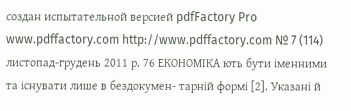создан испытательной версией pdfFactory Pro www.pdffactory.com http://www.pdffactory.com № 7 (114) листопад-грудень 2011 р. 76 ЕКОНОМІКА ють бути іменними та існувати лише в бездокумен- тарній формі [2]. Указані й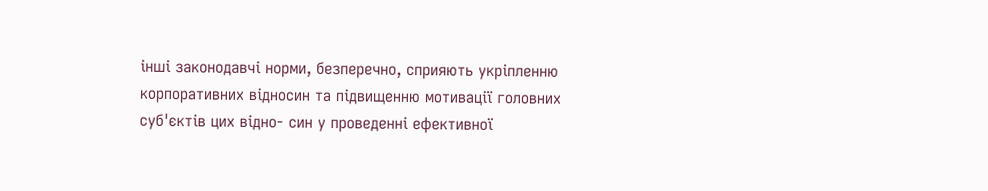інші законодавчі норми, безперечно, сприяють укріпленню корпоративних відносин та підвищенню мотивації головних суб'єктів цих відно- син у проведенні ефективної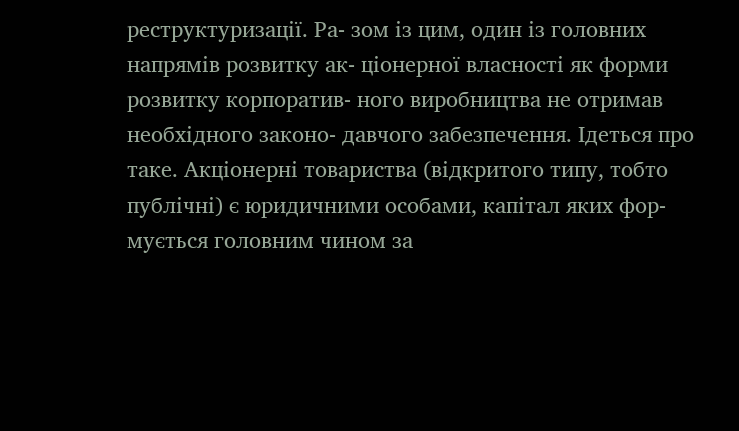реструктуризації. Ра- зом із цим, один із головних напрямів розвитку ак- ціонерної власності як форми розвитку корпоратив- ного виробництва не отримав необхідного законо- давчого забезпечення. Ідеться про таке. Акціонерні товариства (відкритого типу, тобто публічні) є юридичними особами, капітал яких фор- мується головним чином за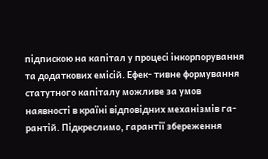підпискою на капітал у процесі інкорпорування та додаткових емісій. Ефек- тивне формування статутного капіталу можливе за умов наявності в країні відповідних механізмів га- рантій. Підкреслимо, гарантії збереження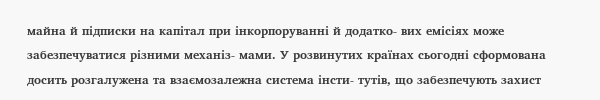майна й підписки на капітал при інкорпоруванні й додатко- вих емісіях може забезпечуватися різними механіз- мами. У розвинутих країнах сьогодні сформована досить розгалужена та взаємозалежна система інсти- тутів, що забезпечують захист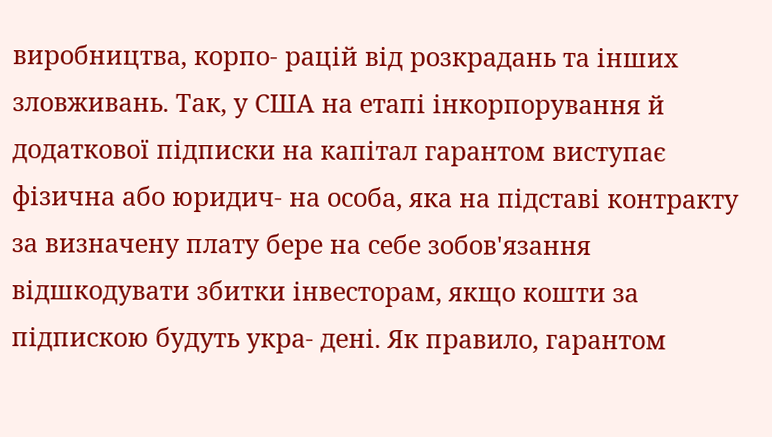виробництва, корпо- рацій від розкрадань та інших зловживань. Так, у США на етапі інкорпорування й додаткової підписки на капітал гарантом виступає фізична або юридич- на особа, яка на підставі контракту за визначену плату бере на себе зобов'язання відшкодувати збитки інвесторам, якщо кошти за підпискою будуть укра- дені. Як правило, гарантом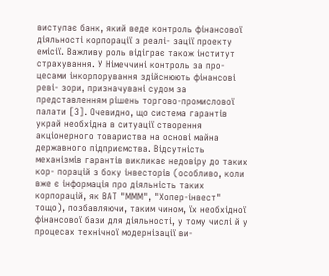виступає банк, який веде контроль фінансової діяльності корпорації з реалі- зації проекту емісії. Важливу роль відіграє також інститут страхування. У Німеччині контроль за про- цесами інкорпорування здійснюють фінансові реві- зори, призначувані судом за представленням рішень торгово-промислової палати [3]. Очевидно, що система гарантів украй необхідна в ситуації створення акціонерного товариства на основі майна державного підприємства. Відсутність механізмів гарантів викликає недовіру до таких кор- порацій з боку інвесторів (особливо, коли вже є інформація про діяльність таких корпорацій, як ВАТ "МММ", "Хопер-інвест" тощо), позбавляючи, таким чином, їх необхідної фінансової бази для діяльності, у тому числі й у процесах технічної модернізації ви-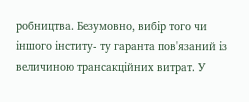робництва. Безумовно, вибір того чи іншого інститу- ту гаранта пов'язаний із величиною трансакційних витрат. У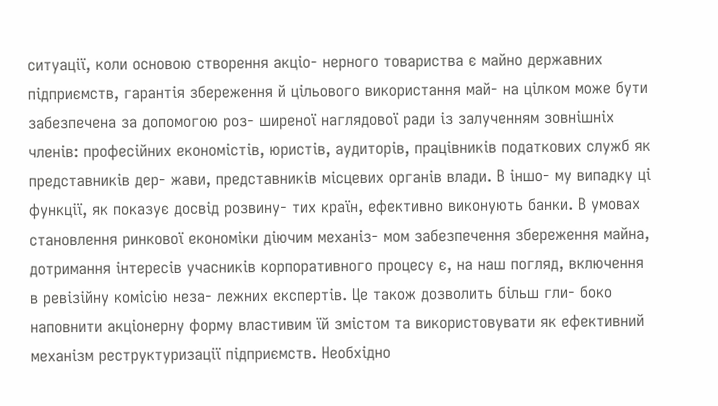ситуації, коли основою створення акціо- нерного товариства є майно державних підприємств, гарантія збереження й цільового використання май- на цілком може бути забезпечена за допомогою роз- ширеної наглядової ради із залученням зовнішніх членів: професійних економістів, юристів, аудиторів, працівників податкових служб як представників дер- жави, представників місцевих органів влади. В іншо- му випадку ці функції, як показує досвід розвину- тих країн, ефективно виконують банки. В умовах становлення ринкової економіки діючим механіз- мом забезпечення збереження майна, дотримання інтересів учасників корпоративного процесу є, на наш погляд, включення в ревізійну комісію неза- лежних експертів. Це також дозволить більш гли- боко наповнити акціонерну форму властивим їй змістом та використовувати як ефективний механізм реструктуризації підприємств. Необхідно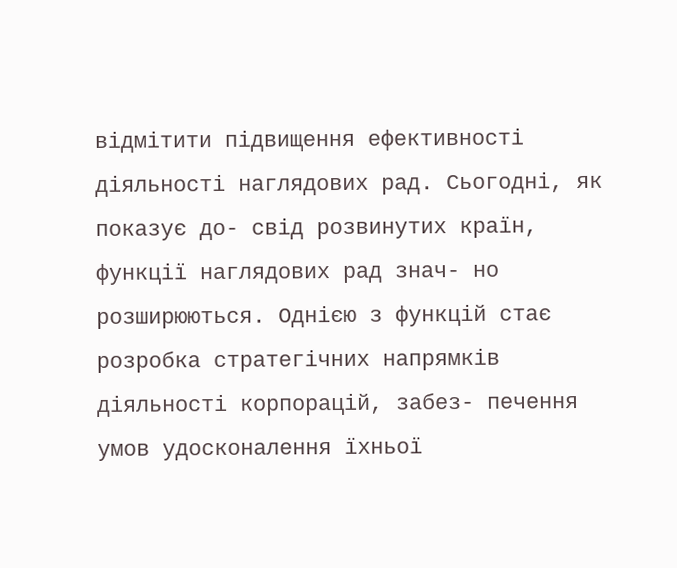відмітити підвищення ефективності діяльності наглядових рад. Сьогодні, як показує до- свід розвинутих країн, функції наглядових рад знач- но розширюються. Однією з функцій стає розробка стратегічних напрямків діяльності корпорацій, забез- печення умов удосконалення їхньої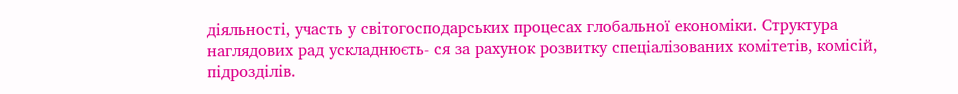діяльності, участь у світогосподарських процесах глобальної економіки. Структура наглядових рад ускладнюєть- ся за рахунок розвитку спеціалізованих комітетів, комісій, підрозділів.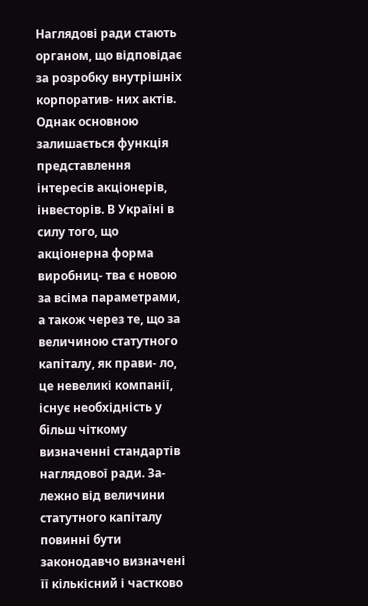Наглядові ради стають органом, що відповідає за розробку внутрішніх корпоратив- них актів. Однак основною залишається функція представлення інтересів акціонерів, інвесторів. В Україні в силу того, що акціонерна форма виробниц- тва є новою за всіма параметрами, а також через те, що за величиною статутного капіталу, як прави- ло, це невеликі компанії, існує необхідність у більш чіткому визначенні стандартів наглядової ради. За- лежно від величини статутного капіталу повинні бути законодавчо визначені її кількісний і частково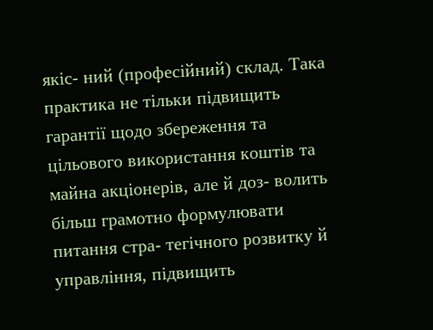якіс- ний (професійний) склад. Така практика не тільки підвищить гарантії щодо збереження та цільового використання коштів та майна акціонерів, але й доз- волить більш грамотно формулювати питання стра- тегічного розвитку й управління, підвищить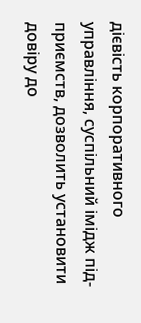дієвість корпоративного управління, суспільний імідж під- приємств, дозволить установити довіру до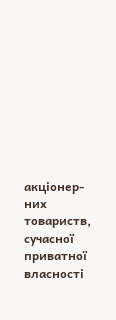акціонер- них товариств, сучасної приватної власності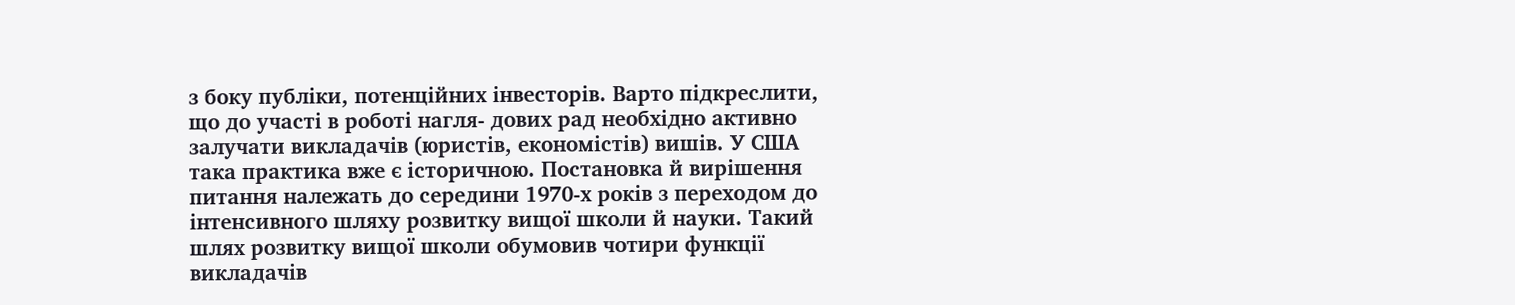з боку публіки, потенційних інвесторів. Варто підкреслити, що до участі в роботі нагля- дових рад необхідно активно залучати викладачів (юристів, економістів) вишів. У США така практика вже є історичною. Постановка й вирішення питання належать до середини 1970-х років з переходом до інтенсивного шляху розвитку вищої школи й науки. Такий шлях розвитку вищої школи обумовив чотири функції викладачів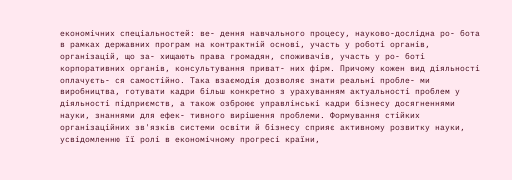економічних спеціальностей: ве- дення навчального процесу, науково-дослідна ро- бота в рамках державних програм на контрактній основі, участь у роботі органів, організацій, що за- хищають права громадян, споживачів, участь у ро- боті корпоративних органів, консультування приват- них фірм. Причому кожен вид діяльності оплачуєть- ся самостійно. Така взаємодія дозволяє знати реальні пробле- ми виробництва, готувати кадри більш конкретно з урахуванням актуальності проблем у діяльності підприємств, а також озброює управлінські кадри бізнесу досягненнями науки, знаннями для ефек- тивного вирішення проблеми. Формування стійких організаційних зв'язків системи освіти й бізнесу сприяє активному розвитку науки, усвідомленню її ролі в економічному прогресі країни,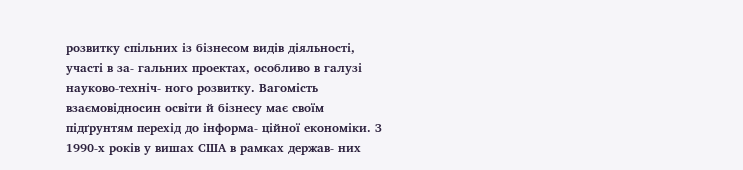розвитку спільних із бізнесом видів діяльності, участі в за- гальних проектах, особливо в галузі науково-техніч- ного розвитку. Вагомість взаємовідносин освіти й бізнесу має своїм підґрунтям перехід до інформа- ційної економіки. З 1990-х років у вишах США в рамках держав- них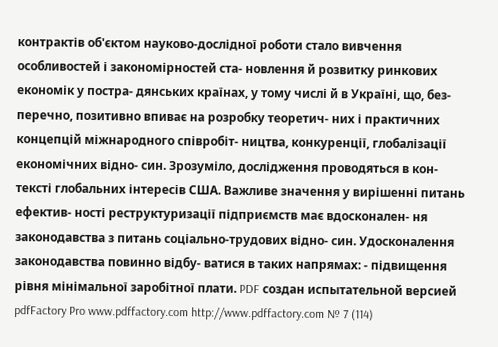контрактів об'єктом науково-дослідної роботи стало вивчення особливостей і закономірностей ста- новлення й розвитку ринкових економік у постра- дянських країнах, у тому числі й в Україні, що, без- перечно, позитивно впиває на розробку теоретич- них і практичних концепцій міжнародного співробіт- ництва, конкуренції, глобалізації економічних відно- син. Зрозуміло, дослідження проводяться в кон- тексті глобальних інтересів США. Важливе значення у вирішенні питань ефектив- ності реструктуризації підприємств має вдосконален- ня законодавства з питань соціально-трудових відно- син. Удосконалення законодавства повинно відбу- ватися в таких напрямах: - підвищення рівня мінімальної заробітної плати. PDF создан испытательной версией pdfFactory Pro www.pdffactory.com http://www.pdffactory.com № 7 (114)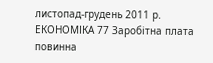листопад-грудень 2011 р. ЕКОНОМІКА 77 Заробітна плата повинна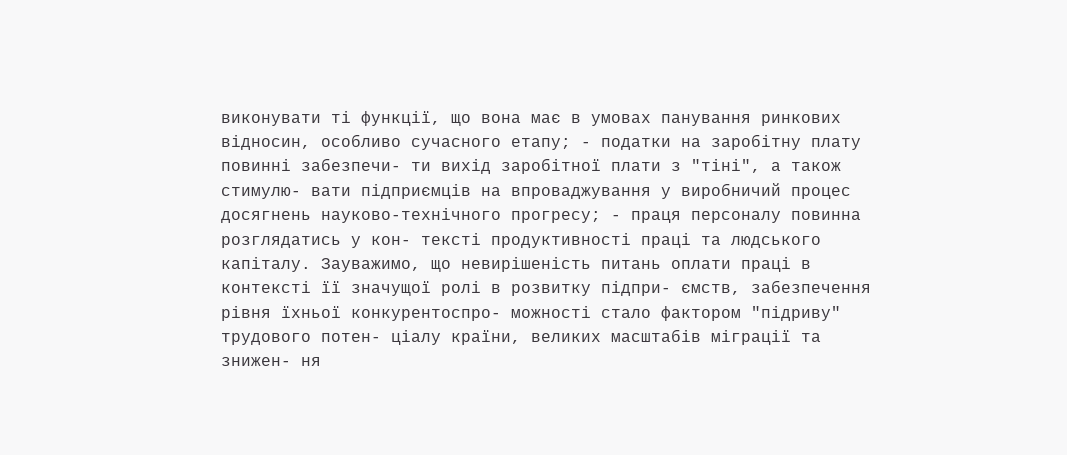виконувати ті функції, що вона має в умовах панування ринкових відносин, особливо сучасного етапу; - податки на заробітну плату повинні забезпечи- ти вихід заробітної плати з "тіні", а також стимулю- вати підприємців на впроваджування у виробничий процес досягнень науково-технічного прогресу; - праця персоналу повинна розглядатись у кон- тексті продуктивності праці та людського капіталу. Зауважимо, що невирішеність питань оплати праці в контексті її значущої ролі в розвитку підпри- ємств, забезпечення рівня їхньої конкурентоспро- можності стало фактором "підриву" трудового потен- ціалу країни, великих масштабів міграції та знижен- ня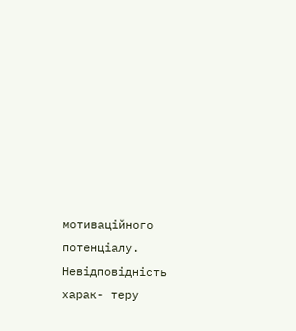мотиваційного потенціалу. Невідповідність харак- теру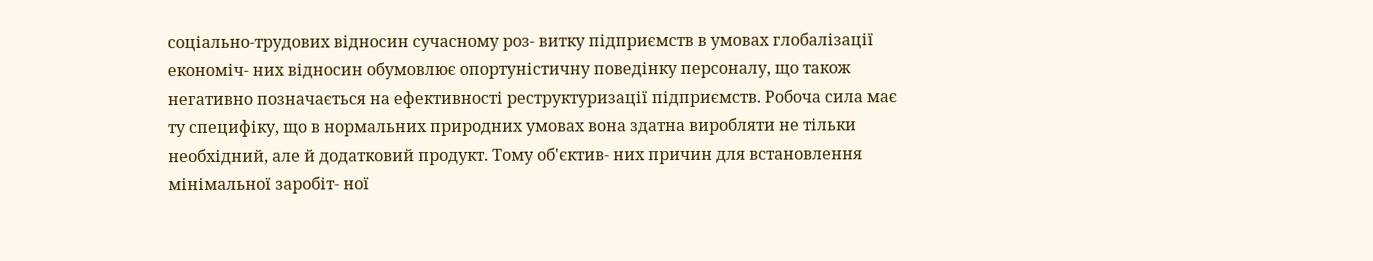соціально-трудових відносин сучасному роз- витку підприємств в умовах глобалізації економіч- них відносин обумовлює опортуністичну поведінку персоналу, що також негативно позначається на ефективності реструктуризації підприємств. Робоча сила має ту специфіку, що в нормальних природних умовах вона здатна виробляти не тільки необхідний, але й додатковий продукт. Тому об'єктив- них причин для встановлення мінімальної заробіт- ної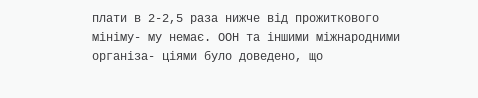плати в 2-2,5 раза нижче від прожиткового мініму- му немає. ООН та іншими міжнародними організа- ціями було доведено, що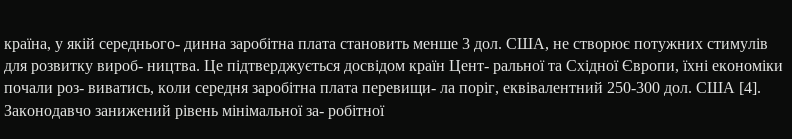країна, у якій середнього- динна заробітна плата становить менше 3 дол. США, не створює потужних стимулів для розвитку вироб- ництва. Це підтверджується досвідом країн Цент- ральної та Східної Європи, їхні економіки почали роз- виватись, коли середня заробітна плата перевищи- ла поріг, еквівалентний 250-300 дол. США [4]. Законодавчо занижений рівень мінімальної за- робітної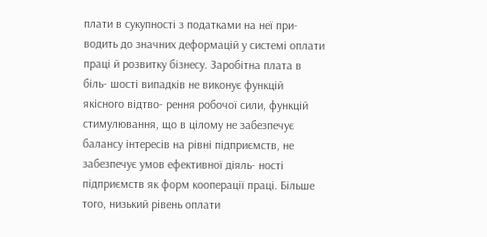плати в сукупності з податками на неї при- водить до значних деформацій у системі оплати праці й розвитку бізнесу. Заробітна плата в біль- шості випадків не виконує функцій якісного відтво- рення робочої сили, функцій стимулювання, що в цілому не забезпечує балансу інтересів на рівні підприємств, не забезпечує умов ефективної діяль- ності підприємств як форм кооперації праці. Більше того, низький рівень оплати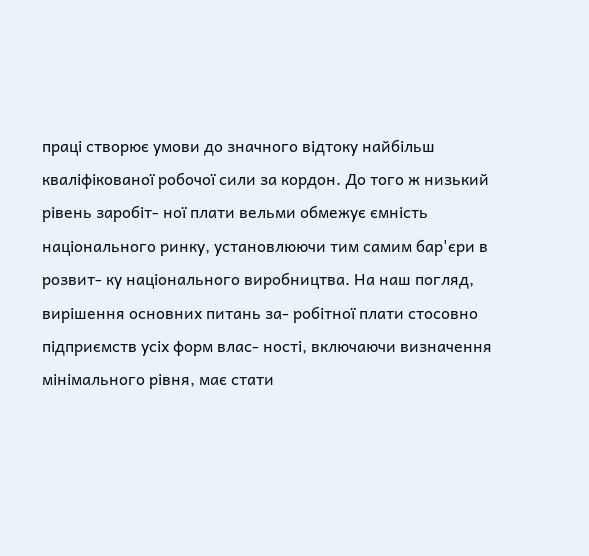праці створює умови до значного відтоку найбільш кваліфікованої робочої сили за кордон. До того ж низький рівень заробіт- ної плати вельми обмежує ємність національного ринку, установлюючи тим самим бар'єри в розвит- ку національного виробництва. На наш погляд, вирішення основних питань за- робітної плати стосовно підприємств усіх форм влас- ності, включаючи визначення мінімального рівня, має стати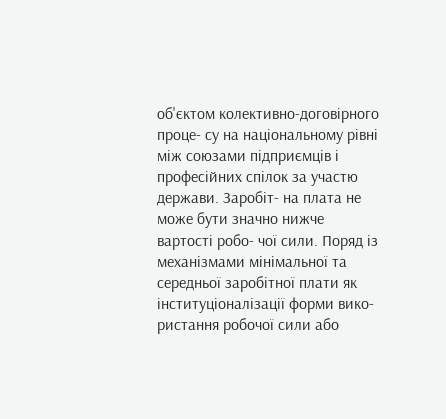об'єктом колективно-договірного проце- су на національному рівні між союзами підприємців і професійних спілок за участю держави. Заробіт- на плата не може бути значно нижче вартості робо- чої сили. Поряд із механізмами мінімальної та середньої заробітної плати як інституціоналізації форми вико- ристання робочої сили або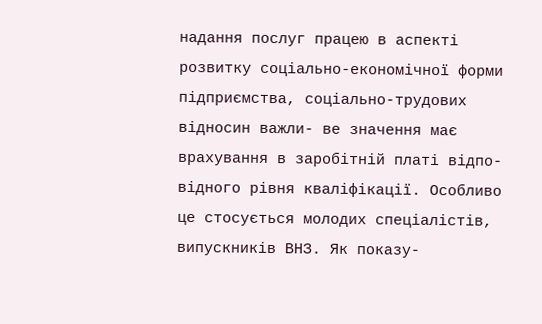надання послуг працею в аспекті розвитку соціально-економічної форми підприємства, соціально-трудових відносин важли- ве значення має врахування в заробітній платі відпо- відного рівня кваліфікації. Особливо це стосується молодих спеціалістів, випускників ВНЗ. Як показу-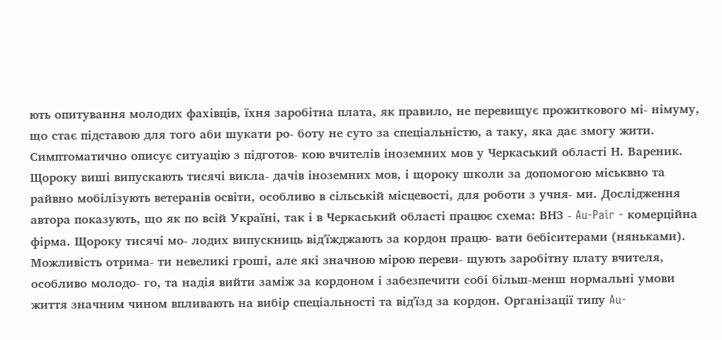ють опитування молодих фахівців, їхня заробітна плата, як правило, не перевищує прожиткового мі- німуму, що стає підставою для того аби шукати ро- боту не суто за спеціальністю, а таку, яка дає змогу жити. Симптоматично описує ситуацію з підготов- кою вчителів іноземних мов у Черкаський області Н. Вареник. Щороку виші випускають тисячі викла- дачів іноземних мов, і щороку школи за допомогою міськвно та райвно мобілізують ветеранів освіти, особливо в сільській місцевості, для роботи з учня- ми. Дослідження автора показують, що як по всій Україні, так і в Черкаський області працює схема: ВНЗ - Au-Pair - комерційна фірма. Щороку тисячі мо- лодих випускниць від'їжджають за кордон працю- вати бебіситерами (няньками). Можливість отрима- ти невеликі гроші, але які значною мірою переви- щують заробітну плату вчителя, особливо молодо- го, та надія вийти заміж за кордоном і забезпечити собі більш-менш нормальні умови життя значним чином впливають на вибір спеціальності та від'їзд за кордон. Організації типу Au-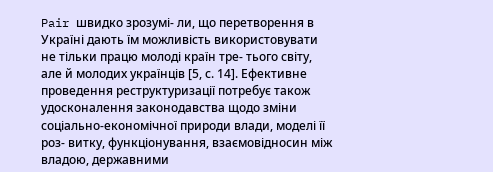Pair швидко зрозумі- ли, що перетворення в Україні дають їм можливість використовувати не тільки працю молоді країн тре- тього світу, але й молодих українців [5, с. 14]. Ефективне проведення реструктуризації потребує також удосконалення законодавства щодо зміни соціально-економічної природи влади, моделі її роз- витку, функціонування, взаємовідносин між владою, державними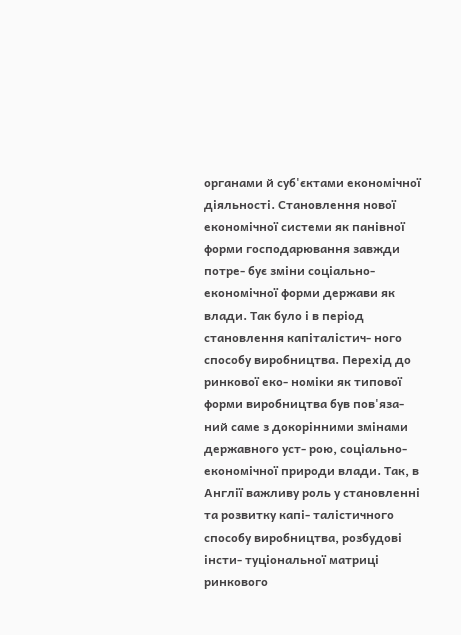органами й суб'єктами економічної діяльності. Становлення нової економічної системи як панівної форми господарювання завжди потре- бує зміни соціально-економічної форми держави як влади. Так було і в період становлення капіталістич- ного способу виробництва. Перехід до ринкової еко- номіки як типової форми виробництва був пов'яза- ний саме з докорінними змінами державного уст- рою, соціально-економічної природи влади. Так, в Англії важливу роль у становленні та розвитку капі- талістичного способу виробництва, розбудові інсти- туціональної матриці ринкового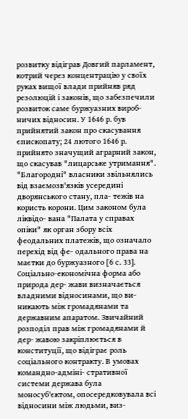розвитку відіграв Довгий парламент, котрий через концентрацію у своїх руках вищої влади прийняв ряд резолюцій і законів, що забезпечили розвиток саме буржуазних вироб- ничих відносин. У 1646 р. був прийнятий закон про скасування єпископату; 24 лютого 1646 р. прийнято значущий аграрний закон, що скасував "лицарське утримання". "Благородні" власники звільнялись від взаємозв'язків усередині дворянського стану, пла- тежів на користь корони. Цим законом була ліквідо- вана "Палата у справах опіки" як орган збору всіх феодальних платежів, що означало перехід від фе- одального права на маєтки до буржуазного [6 с. 33]. Соціально-економічна форма або природа дер- жави визначається владними відносинами, що ви- никають між громадянами та державним апаратом. Звичайний розподіл прав між громадянами й дер- жавою закріплюється в конституції, що відіграє роль соціального контракту. В умовах командно-адміні- стративної системи держава була моносуб'єктом, опосередковувала всі відносини між людьми, виз-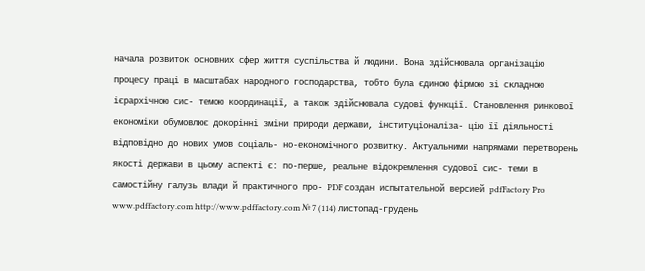начала розвиток основних сфер життя суспільства й людини. Вона здійснювала організацію процесу праці в масштабах народного господарства, тобто була єдиною фірмою зі складною ієрархічною сис- темою координації, а також здійснювала судові функції. Становлення ринкової економіки обумовлює докорінні зміни природи держави, інституціоналіза- цію її діяльності відповідно до нових умов соціаль- но-економічного розвитку. Актуальними напрямами перетворень якості держави в цьому аспекті є: по-перше, реальне відокремлення судової сис- теми в самостійну галузь влади й практичного про- PDF создан испытательной версией pdfFactory Pro www.pdffactory.com http://www.pdffactory.com № 7 (114) листопад-грудень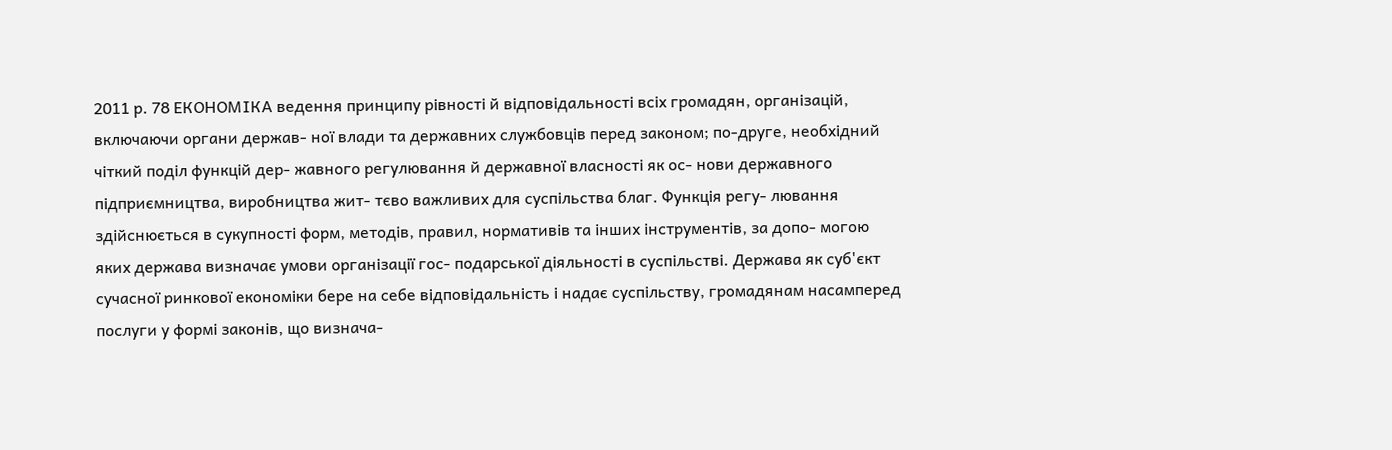2011 р. 78 ЕКОНОМІКА ведення принципу рівності й відповідальності всіх громадян, організацій, включаючи органи держав- ної влади та державних службовців перед законом; по-друге, необхідний чіткий поділ функцій дер- жавного регулювання й державної власності як ос- нови державного підприємництва, виробництва жит- тєво важливих для суспільства благ. Функція регу- лювання здійснюється в сукупності форм, методів, правил, нормативів та інших інструментів, за допо- могою яких держава визначає умови організації гос- подарської діяльності в суспільстві. Держава як суб'єкт сучасної ринкової економіки бере на себе відповідальність і надає суспільству, громадянам насамперед послуги у формі законів, що визнача-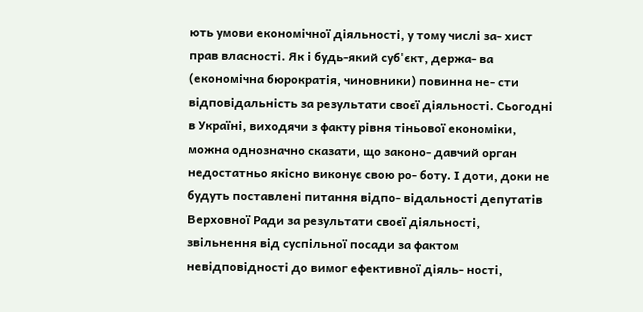ють умови економічної діяльності, у тому числі за- хист прав власності. Як і будь-який суб'єкт, держа- ва (економічна бюрократія, чиновники) повинна не- сти відповідальність за результати своєї діяльності. Сьогодні в Україні, виходячи з факту рівня тіньової економіки, можна однозначно сказати, що законо- давчий орган недостатньо якісно виконує свою ро- боту. І доти, доки не будуть поставлені питання відпо- відальності депутатів Верховної Ради за результати своєї діяльності, звільнення від суспільної посади за фактом невідповідності до вимог ефективної діяль- ності,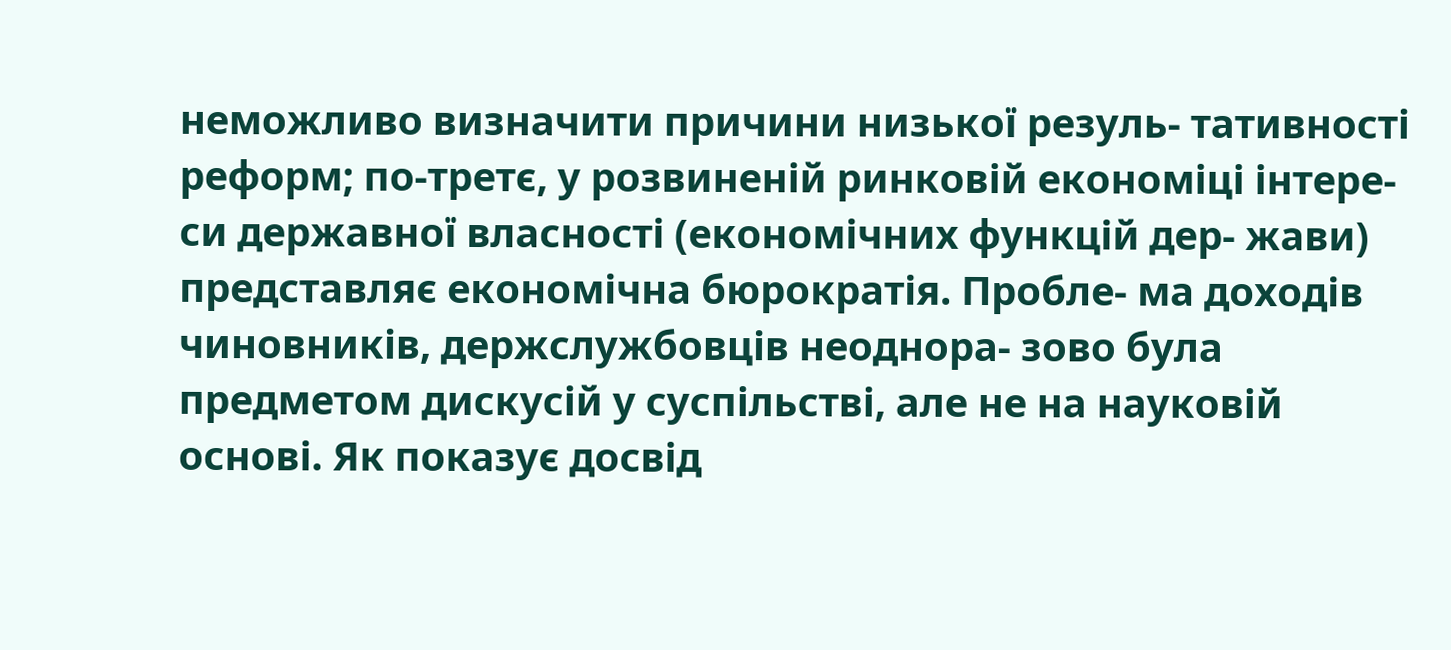неможливо визначити причини низької резуль- тативності реформ; по-третє, у розвиненій ринковій економіці інтере- си державної власності (економічних функцій дер- жави) представляє економічна бюрократія. Пробле- ма доходів чиновників, держслужбовців неоднора- зово була предметом дискусій у суспільстві, але не на науковій основі. Як показує досвід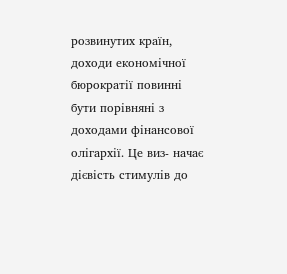розвинутих країн, доходи економічної бюрократії повинні бути порівняні з доходами фінансової олігархії. Це виз- начає дієвість стимулів до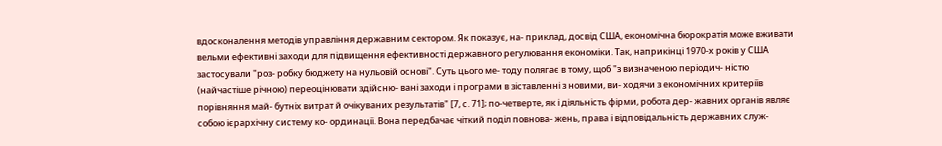вдосконалення методів управління державним сектором. Як показує, на- приклад, досвід США, економічна бюрократія може вживати вельми ефективні заходи для підвищення ефективності державного регулювання економіки. Так, наприкінці 1970-х років у США застосували "роз- робку бюджету на нульовій основі". Суть цього ме- тоду полягає в тому, щоб "з визначеною періодич- ністю (найчастіше річною) переоцінювати здійсню- вані заходи і програми в зіставленні з новими, ви- ходячи з економічних критеріїв порівняння май- бутніх витрат й очікуваних результатів" [7, с. 71]; по-четверте, як і діяльність фірми, робота дер- жавних органів являє собою ієрархічну систему ко- ординації. Вона передбачає чіткий поділ повнова- жень, права і відповідальність державних служ-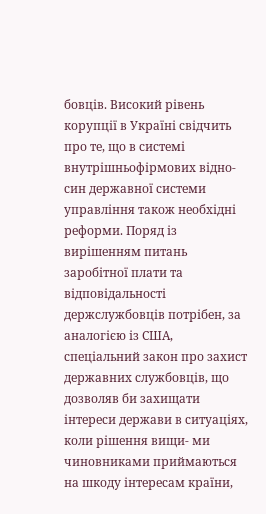бовців. Високий рівень корупції в Україні свідчить про те, що в системі внутрішньофірмових відно- син державної системи управління також необхідні реформи. Поряд із вирішенням питань заробітної плати та відповідальності держслужбовців потрібен, за аналогією із США, спеціальний закон про захист державних службовців, що дозволяв би захищати інтереси держави в ситуаціях, коли рішення вищи- ми чиновниками приймаються на шкоду інтересам країни,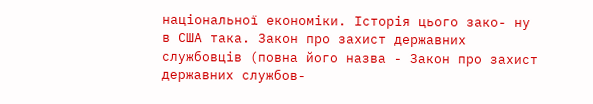національної економіки. Історія цього зако- ну в США така. Закон про захист державних службовців (повна його назва - Закон про захист державних службов-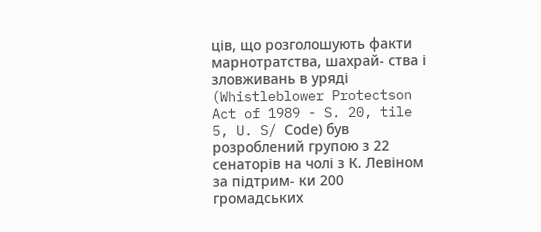ців, що розголошують факти марнотратства, шахрай- ства і зловживань в уряді (Whistleblower Protectson Act of 1989 - S. 20, tile 5, U. S/ Соde) був розроблений групою з 22 сенаторів на чолі з К. Левіном за підтрим- ки 200 громадських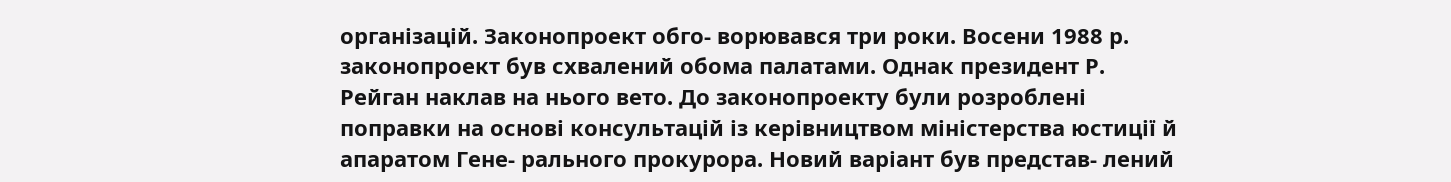організацій. Законопроект обго- ворювався три роки. Восени 1988 р. законопроект був схвалений обома палатами. Однак президент Р. Рейган наклав на нього вето. До законопроекту були розроблені поправки на основі консультацій із керівництвом міністерства юстиції й апаратом Гене- рального прокурора. Новий варіант був представ- лений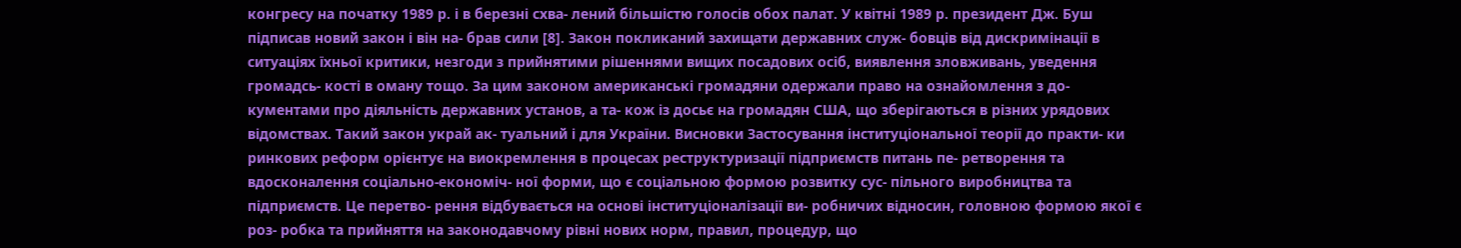конгресу на початку 1989 р. і в березні схва- лений більшістю голосів обох палат. У квітні 1989 р. президент Дж. Буш підписав новий закон і він на- брав сили [8]. Закон покликаний захищати державних служ- бовців від дискримінації в ситуаціях їхньої критики, незгоди з прийнятими рішеннями вищих посадових осіб, виявлення зловживань, уведення громадсь- кості в оману тощо. За цим законом американські громадяни одержали право на ознайомлення з до- кументами про діяльність державних установ, а та- кож із досьє на громадян США, що зберігаються в різних урядових відомствах. Такий закон украй ак- туальний і для України. Висновки Застосування інституціональної теорії до практи- ки ринкових реформ орієнтує на виокремлення в процесах реструктуризації підприємств питань пе- ретворення та вдосконалення соціально-економіч- ної форми, що є соціальною формою розвитку сус- пільного виробництва та підприємств. Це перетво- рення відбувається на основі інституціоналізації ви- робничих відносин, головною формою якої є роз- робка та прийняття на законодавчому рівні нових норм, правил, процедур, що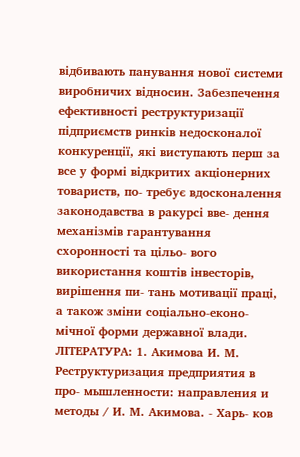відбивають панування нової системи виробничих відносин. Забезпечення ефективності реструктуризації підприємств ринків недосконалої конкуренції, які виступають перш за все у формі відкритих акціонерних товариств, по- требує вдосконалення законодавства в ракурсі вве- дення механізмів гарантування схоронності та цільо- вого використання коштів інвесторів, вирішення пи- тань мотивації праці, а також зміни соціально-еконо- мічної форми державної влади. ЛІТЕРАТУРА: 1. Акимова И. М. Реструктуризация предприятия в про- мышленности: направления и методы / И. М. Акимова. - Харь- ков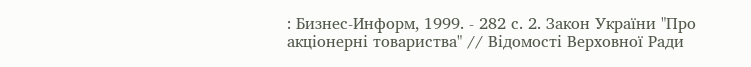: Бизнес-Информ, 1999. - 282 с. 2. Закон України "Про акціонерні товариства" // Відомості Верховної Ради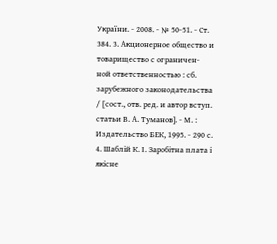України. - 2008. - № 50-51. - Ст. 384. 3. Акционерное общество и товарищество с ограничен- ной ответственностью : сб. зарубежного законодательства / [сост., отв. ред. и автор вступ. статьи В. А. Туманов]. - М. : Издательство БЕК, 1995. - 290 с. 4. Шаблій К. І. Заробітна плата і якісне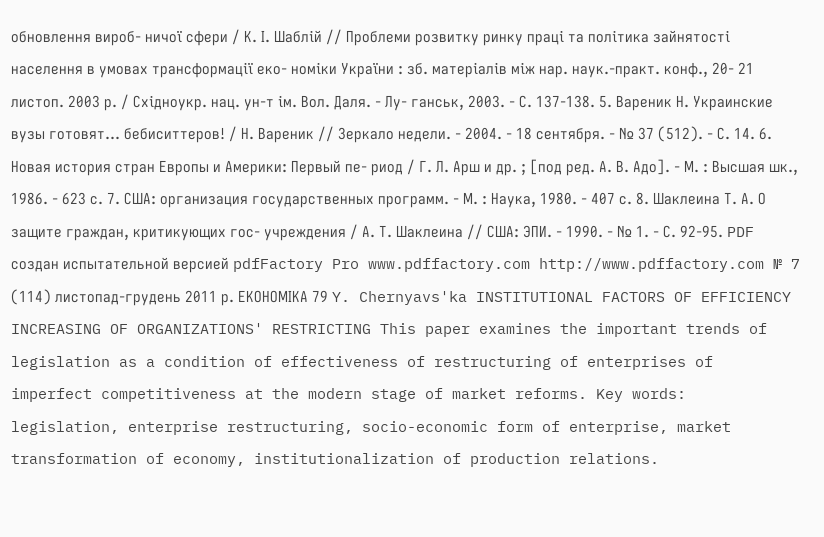обновлення вироб- ничої сфери / К. І. Шаблій // Проблеми розвитку ринку праці та політика зайнятості населення в умовах трансформації еко- номіки України : зб. матеріалів між нар. наук.-практ. конф., 20- 21 листоп. 2003 р. / Східноукр. нац. ун-т ім. Вол. Даля. - Лу- ганськ, 2003. - С. 137-138. 5. Вареник Н. Украинские вузы готовят… бебиситтеров! / Н. Вареник // Зеркало недели. - 2004. - 18 сентября. - № 37 (512). - С. 14. 6. Новая история стран Европы и Америки: Первый пе- риод / Г. Л. Арш и др. ; [под ред. А. В. Адо]. - М. : Высшая шк., 1986. - 623 с. 7. США: организация государственных программ. - М. : Наука, 1980. - 407 с. 8. Шаклеина Т. А. О защите граждан, критикующих гос- учреждения / А. Т. Шаклеина // США: ЭПИ. - 1990. - № 1. - С. 92-95. PDF создан испытательной версией pdfFactory Pro www.pdffactory.com http://www.pdffactory.com № 7 (114) листопад-грудень 2011 р. ЕКОНОМІКА 79 Y. Chernyavs'ka INSTITUTIONAL FACTORS OF EFFICIENCY INCREASING OF ORGANIZATIONS' RESTRICTING This paper examines the important trends of legislation as a condition of effectiveness of restructuring of enterprises of imperfect competitiveness at the modern stage of market reforms. Key words: legislation, enterprise restructuring, socio-economic form of enterprise, market transformation of economy, institutionalization of production relations.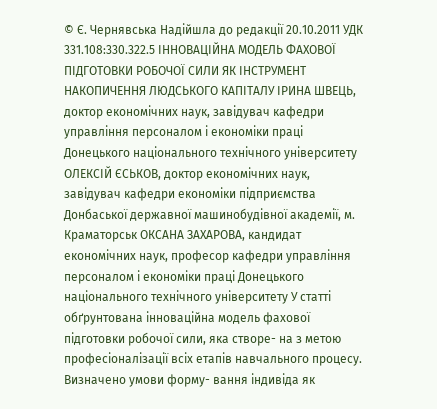© Є. Чернявська Надійшла до редакції 20.10.2011 УДК 331.108:330.322.5 ІННОВАЦІЙНА МОДЕЛЬ ФАХОВОЇ ПІДГОТОВКИ РОБОЧОЇ СИЛИ ЯК ІНСТРУМЕНТ НАКОПИЧЕННЯ ЛЮДСЬКОГО КАПІТАЛУ ІРИНА ШВЕЦЬ, доктор економічних наук, завідувач кафедри управління персоналом і економіки праці Донецького національного технічного університету ОЛЕКСІЙ ЄСЬКОВ, доктор економічних наук, завідувач кафедри економіки підприємства Донбаської державної машинобудівної академії, м. Краматорськ ОКСАНА ЗАХАРОВА, кандидат економічних наук, професор кафедри управління персоналом і економіки праці Донецького національного технічного університету У статті обґрунтована інноваційна модель фахової підготовки робочої сили, яка створе- на з метою професіоналізації всіх етапів навчального процесу. Визначено умови форму- вання індивіда як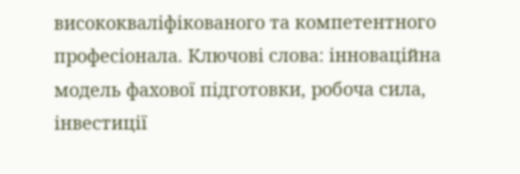висококваліфікованого та компетентного професіонала. Ключові слова: інноваційна модель фахової підготовки, робоча сила, інвестиції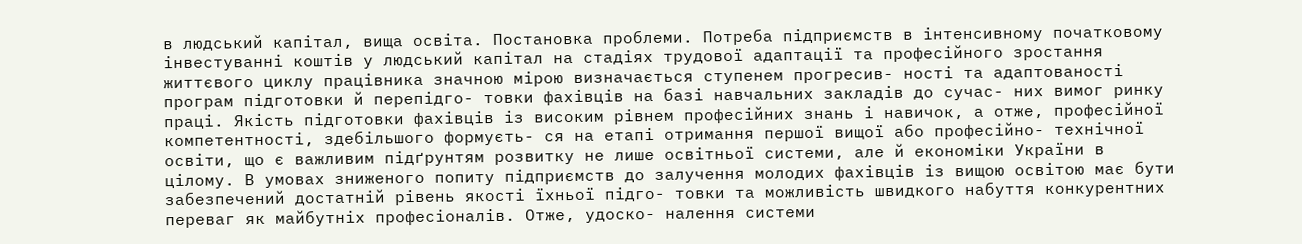в людський капітал, вища освіта. Постановка проблеми. Потреба підприємств в інтенсивному початковому інвестуванні коштів у людський капітал на стадіях трудової адаптації та професійного зростання життєвого циклу працівника значною мірою визначається ступенем прогресив- ності та адаптованості програм підготовки й перепідго- товки фахівців на базі навчальних закладів до сучас- них вимог ринку праці. Якість підготовки фахівців із високим рівнем професійних знань і навичок, а отже, професійної компетентності, здебільшого формуєть- ся на етапі отримання першої вищої або професійно- технічної освіти, що є важливим підґрунтям розвитку не лише освітньої системи, але й економіки України в цілому. В умовах зниженого попиту підприємств до залучення молодих фахівців із вищою освітою має бути забезпечений достатній рівень якості їхньої підго- товки та можливість швидкого набуття конкурентних переваг як майбутніх професіоналів. Отже, удоско- налення системи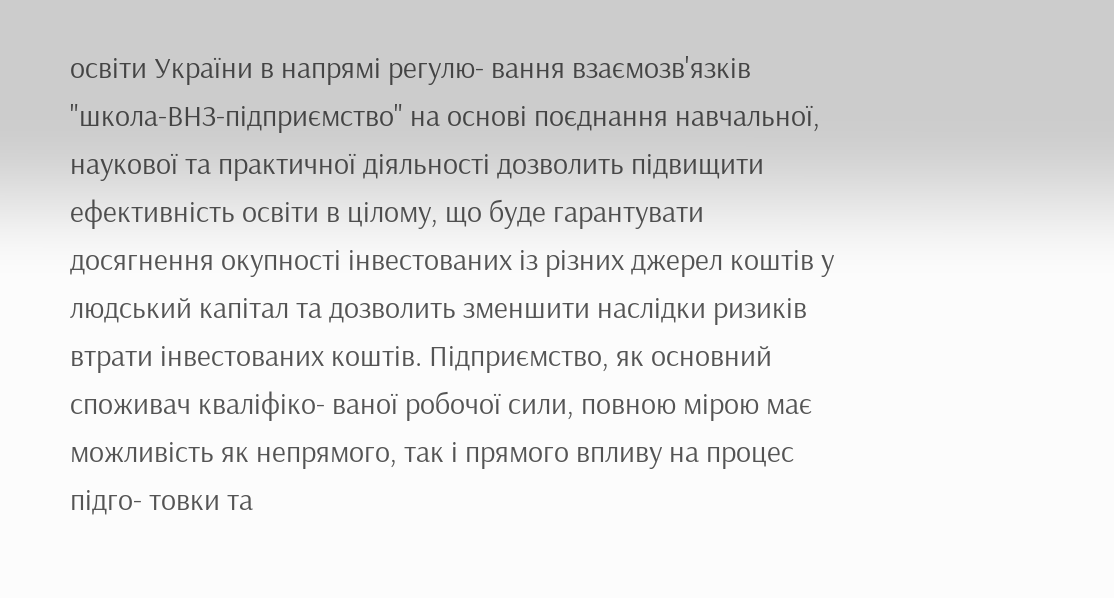освіти України в напрямі регулю- вання взаємозв'язків "школа-ВНЗ-підприємство" на основі поєднання навчальної, наукової та практичної діяльності дозволить підвищити ефективність освіти в цілому, що буде гарантувати досягнення окупності інвестованих із різних джерел коштів у людський капітал та дозволить зменшити наслідки ризиків втрати інвестованих коштів. Підприємство, як основний споживач кваліфіко- ваної робочої сили, повною мірою має можливість як непрямого, так і прямого впливу на процес підго- товки та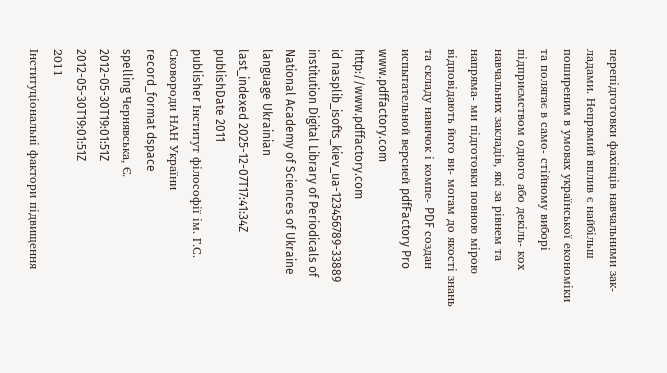перепідготовки фахівців навчальними зак- ладами. Непрямий вплив є найбільш поширеним в умовах української економіки та полягає в само- стійному виборі підприємством одного або декіль- кох навчальних закладів, які за рівнем та напряма- ми підготовки повною мірою відповідають його ви- могам до якості знань та складу навичок і компе- PDF создан испытательной версией pdfFactory Pro www.pdffactory.com http://www.pdffactory.com
id nasplib_isofts_kiev_ua-123456789-33889
institution Digital Library of Periodicals of National Academy of Sciences of Ukraine
language Ukrainian
last_indexed 2025-12-07T17:41:34Z
publishDate 2011
publisher Інститут філософії ім. Г.С. Сковороди НАН України
record_format dspace
spelling Чернявська, Є.
2012-05-30T19:01:51Z
2012-05-30T19:01:51Z
2011
Інституціональні фактори підвищення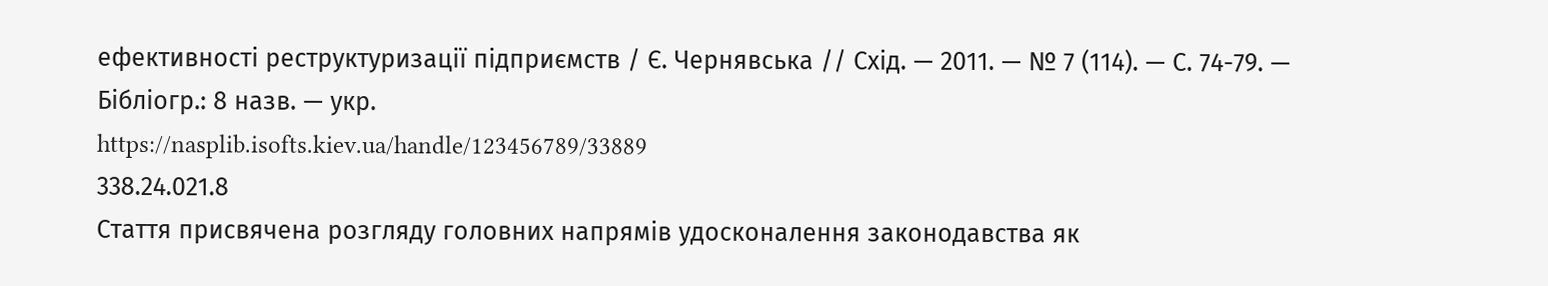ефективності реструктуризації підприємств / Є. Чернявська // Схід. — 2011. — № 7 (114). — С. 74-79. — Бібліогр.: 8 назв. — укр.
https://nasplib.isofts.kiev.ua/handle/123456789/33889
338.24.021.8
Стаття присвячена розгляду головних напрямів удосконалення законодавства як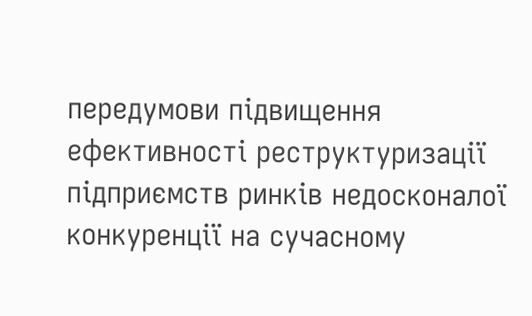передумови підвищення ефективності реструктуризації підприємств ринків недосконалої конкуренції на сучасному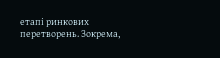етапі ринкових перетворень. Зокрема,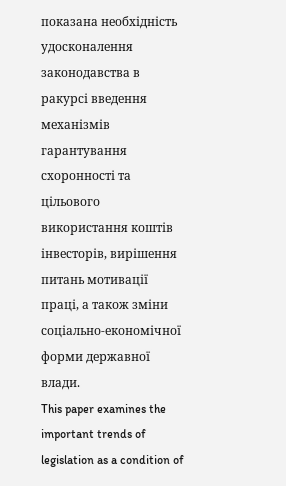показана необхідність удосконалення законодавства в ракурсі введення механізмів гарантування схоронності та цільового використання коштів інвесторів, вирішення питань мотивації праці, а також зміни соціально-економічної форми державної влади.
This paper examines the important trends of legislation as a condition of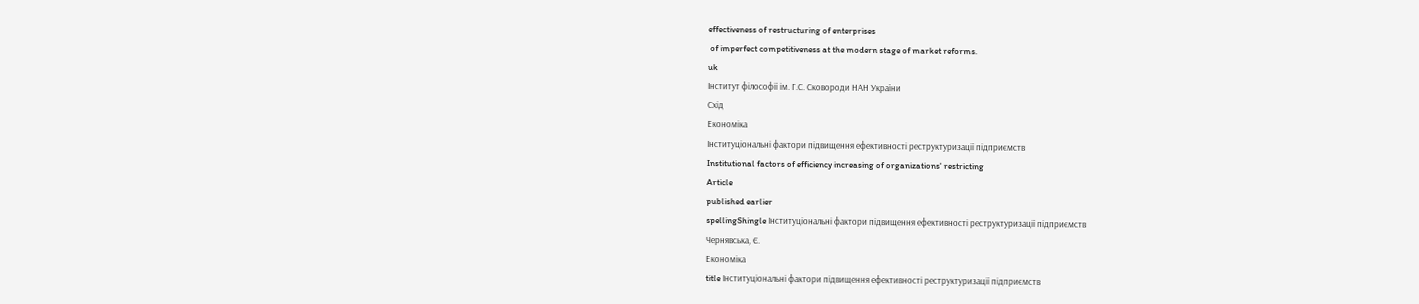effectiveness of restructuring of enterprises
 of imperfect competitiveness at the modern stage of market reforms.
uk
Інститут філософії ім. Г.С. Сковороди НАН України
Схід
Економіка
Інституціональні фактори підвищення ефективності реструктуризації підприємств
Institutional factors of efficiency increasing of organizations' restricting
Article
published earlier
spellingShingle Інституціональні фактори підвищення ефективності реструктуризації підприємств
Чернявська, Є.
Економіка
title Інституціональні фактори підвищення ефективності реструктуризації підприємств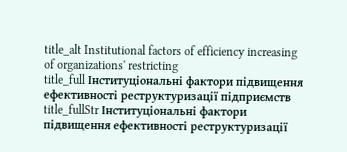title_alt Institutional factors of efficiency increasing of organizations' restricting
title_full Інституціональні фактори підвищення ефективності реструктуризації підприємств
title_fullStr Інституціональні фактори підвищення ефективності реструктуризації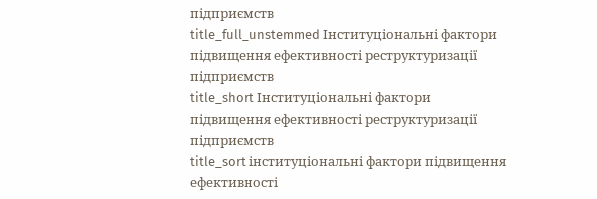підприємств
title_full_unstemmed Інституціональні фактори підвищення ефективності реструктуризації підприємств
title_short Інституціональні фактори підвищення ефективності реструктуризації підприємств
title_sort інституціональні фактори підвищення ефективності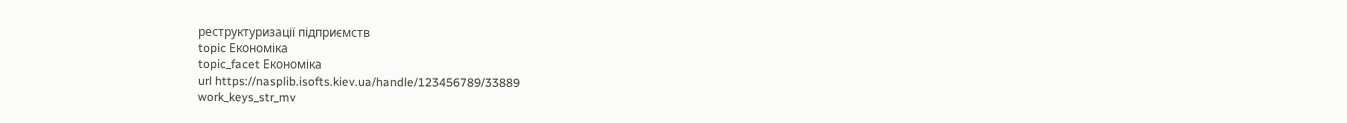реструктуризації підприємств
topic Економіка
topic_facet Економіка
url https://nasplib.isofts.kiev.ua/handle/123456789/33889
work_keys_str_mv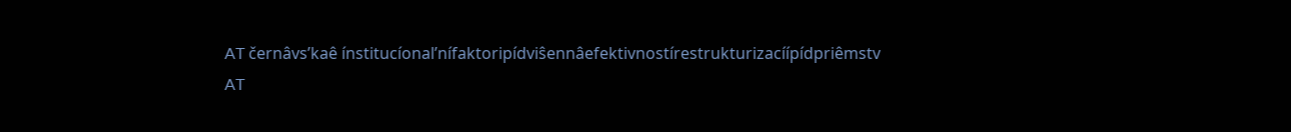AT černâvsʹkaê ínstitucíonalʹnífaktoripídviŝennâefektivnostírestrukturizacíípídpriêmstv
AT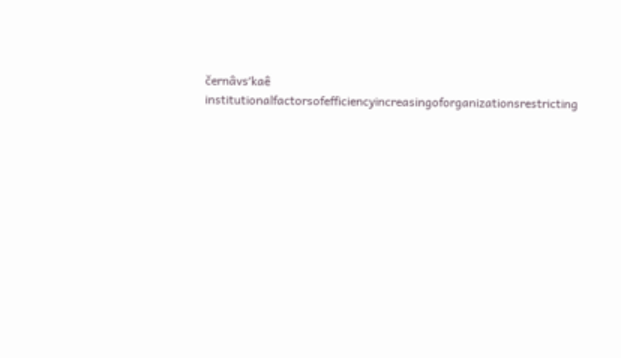černâvsʹkaê institutionalfactorsofefficiencyincreasingoforganizationsrestricting